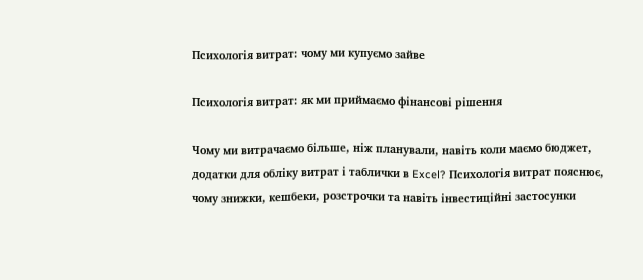Психологія витрат: чому ми купуємо зайве

Психологія витрат: як ми приймаємо фінансові рішення

Чому ми витрачаємо більше, ніж планували, навіть коли маємо бюджет, додатки для обліку витрат і таблички в Excel? Психологія витрат пояснює, чому знижки, кешбеки, розстрочки та навіть інвестиційні застосунки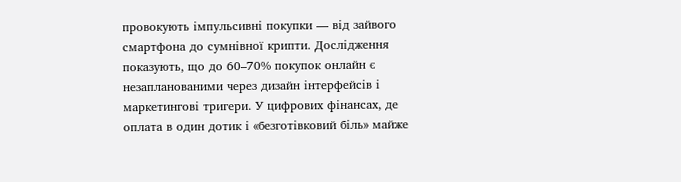провокують імпульсивні покупки — від зайвого смартфона до сумнівної крипти. Дослідження показують, що до 60–70% покупок онлайн є незапланованими через дизайн інтерфейсів і маркетингові тригери. У цифрових фінансах, де оплата в один дотик і «безготівковий біль» майже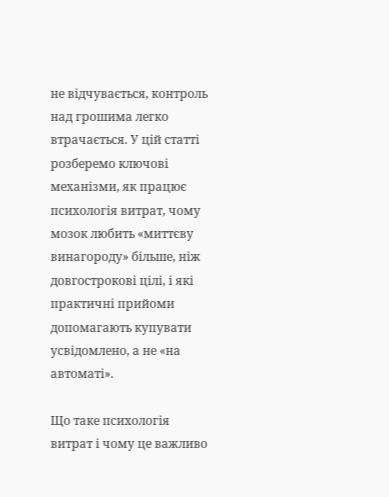не відчувається, контроль над грошима легко втрачається. У цій статті розберемо ключові механізми, як працює психологія витрат, чому мозок любить «миттєву винагороду» більше, ніж довгострокові цілі, і які практичні прийоми допомагають купувати усвідомлено, а не «на автоматі».

Що таке психологія витрат і чому це важливо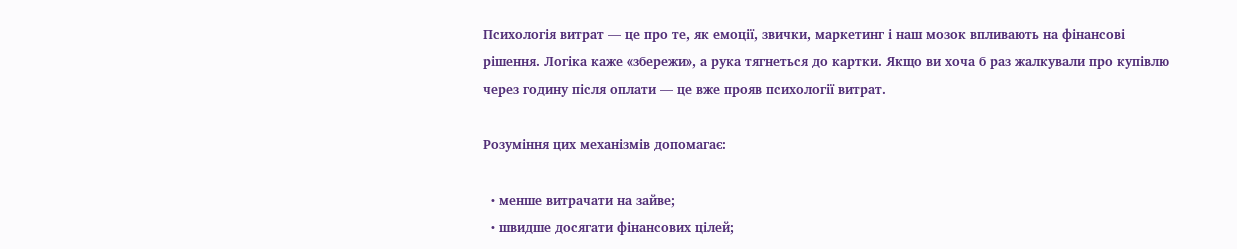Психологія витрат — це про те, як емоції, звички, маркетинг і наш мозок впливають на фінансові рішення. Логіка каже «збережи», а рука тягнеться до картки. Якщо ви хоча б раз жалкували про купівлю через годину після оплати — це вже прояв психології витрат.

Розуміння цих механізмів допомагає:

  • менше витрачати на зайве;
  • швидше досягати фінансових цілей;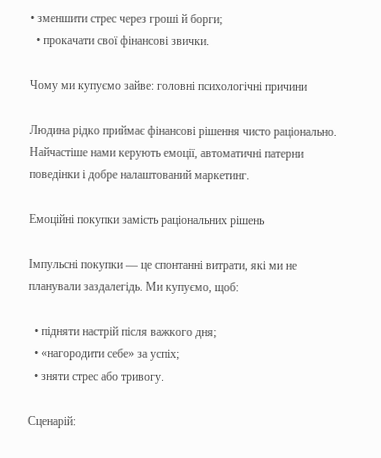• зменшити стрес через гроші й борги;
  • прокачати свої фінансові звички.

Чому ми купуємо зайве: головні психологічні причини

Людина рідко приймає фінансові рішення чисто раціонально. Найчастіше нами керують емоції, автоматичні патерни поведінки і добре налаштований маркетинг.

Емоційні покупки замість раціональних рішень

Імпульсні покупки — це спонтанні витрати, які ми не планували заздалегідь. Ми купуємо, щоб:

  • підняти настрій після важкого дня;
  • «нагородити себе» за успіх;
  • зняти стрес або тривогу.

Сценарій: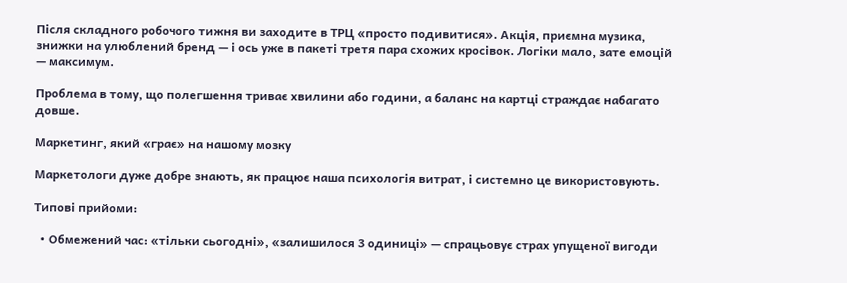Після складного робочого тижня ви заходите в ТРЦ «просто подивитися». Акція, приємна музика, знижки на улюблений бренд — і ось уже в пакеті третя пара схожих кросівок. Логіки мало, зате емоцій — максимум.

Проблема в тому, що полегшення триває хвилини або години, а баланс на картці страждає набагато довше.

Маркетинг, який «грає» на нашому мозку

Маркетологи дуже добре знають, як працює наша психологія витрат, і системно це використовують.

Типові прийоми:

  • Обмежений час: «тільки сьогодні», «залишилося 3 одиниці» — спрацьовує страх упущеної вигоди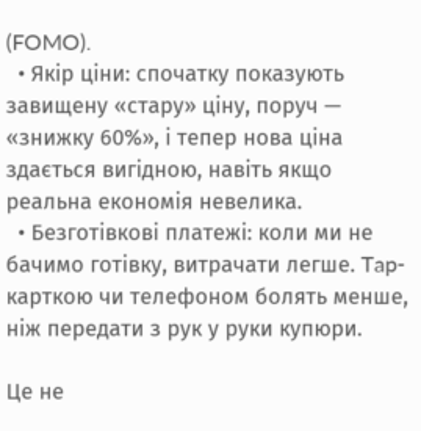(FOMO).
  • Якір ціни: спочатку показують завищену «стару» ціну, поруч — «знижку 60%», і тепер нова ціна здається вигідною, навіть якщо реальна економія невелика.
  • Безготівкові платежі: коли ми не бачимо готівку, витрачати легше. Tap-карткою чи телефоном болять менше, ніж передати з рук у руки купюри.

Це не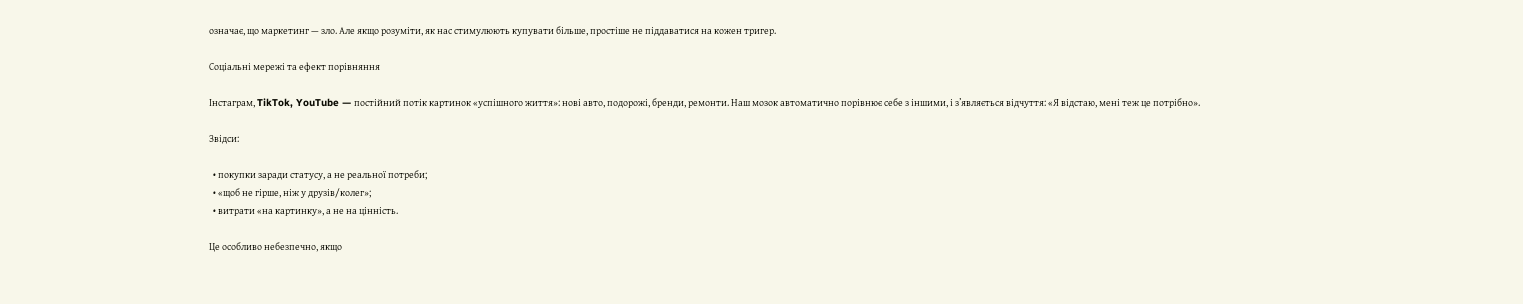означає, що маркетинг — зло. Але якщо розуміти, як нас стимулюють купувати більше, простіше не піддаватися на кожен тригер.

Соціальні мережі та ефект порівняння

Інстаграм, TikTok, YouTube — постійний потік картинок «успішного життя»: нові авто, подорожі, бренди, ремонти. Наш мозок автоматично порівнює себе з іншими, і з’являється відчуття: «Я відстаю, мені теж це потрібно».

Звідси:

  • покупки заради статусу, а не реальної потреби;
  • «щоб не гірше, ніж у друзів/колег»;
  • витрати «на картинку», а не на цінність.

Це особливо небезпечно, якщо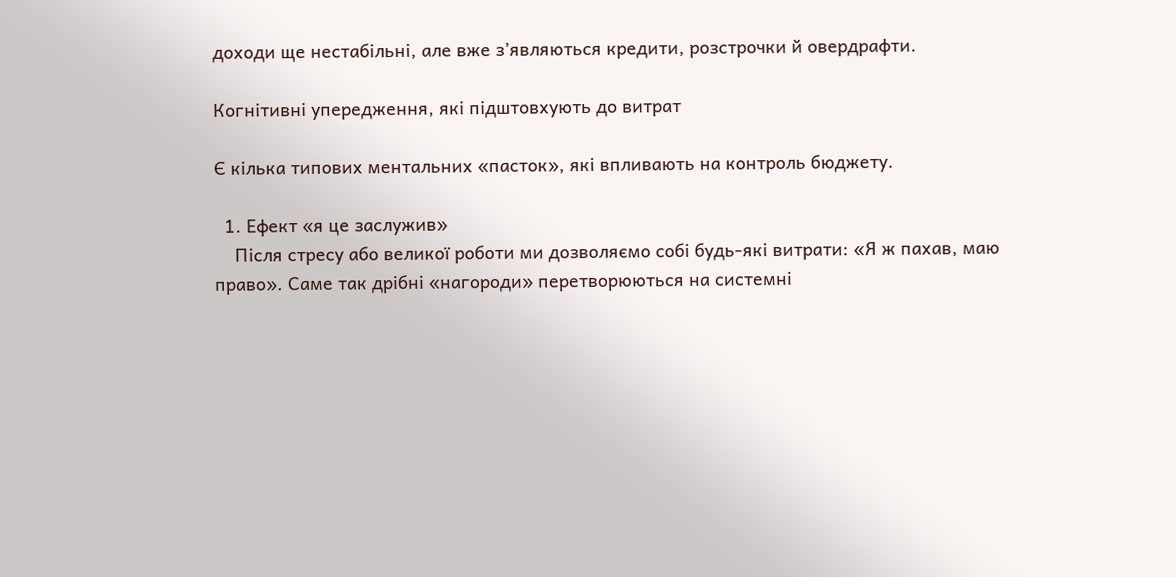доходи ще нестабільні, але вже з’являються кредити, розстрочки й овердрафти.

Когнітивні упередження, які підштовхують до витрат

Є кілька типових ментальних «пасток», які впливають на контроль бюджету.

  1. Ефект «я це заслужив»
    Після стресу або великої роботи ми дозволяємо собі будь-які витрати: «Я ж пахав, маю право». Саме так дрібні «нагороди» перетворюються на системні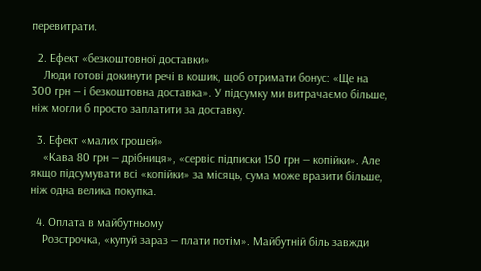перевитрати.

  2. Ефект «безкоштовної доставки»
    Люди готові докинути речі в кошик, щоб отримати бонус: «Ще на 300 грн — і безкоштовна доставка». У підсумку ми витрачаємо більше, ніж могли б просто заплатити за доставку.

  3. Ефект «малих грошей»
    «Кава 80 грн — дрібниця», «сервіс підписки 150 грн — копійки». Але якщо підсумувати всі «копійки» за місяць, сума може вразити більше, ніж одна велика покупка.

  4. Оплата в майбутньому
    Розстрочка, «купуй зараз — плати потім». Майбутній біль завжди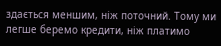здається меншим, ніж поточний. Тому ми легше беремо кредити, ніж платимо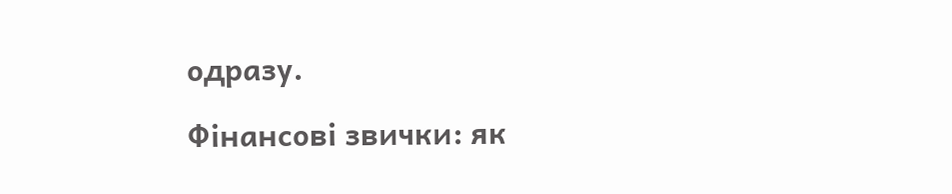одразу.

Фінансові звички: як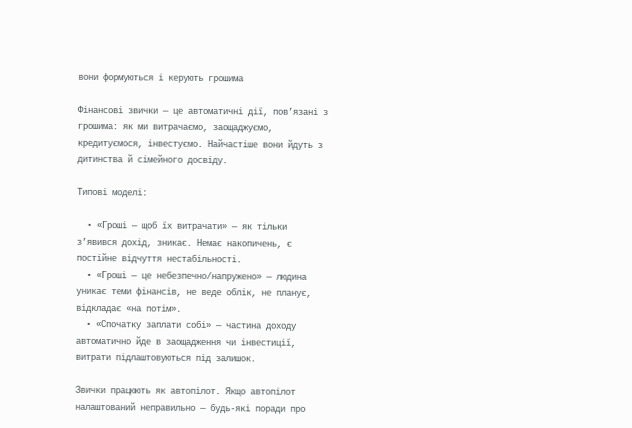вони формуються і керують грошима

Фінансові звички — це автоматичні дії, пов’язані з грошима: як ми витрачаємо, заощаджуємо, кредитуємося, інвестуємо. Найчастіше вони йдуть з дитинства й сімейного досвіду.

Типові моделі:

  • «Гроші — щоб їх витрачати» — як тільки з’явився дохід, зникає. Немає накопичень, є постійне відчуття нестабільності.
  • «Гроші — це небезпечно/напружено» — людина уникає теми фінансів, не веде облік, не планує, відкладає «на потім».
  • «Спочатку заплати собі» — частина доходу автоматично йде в заощадження чи інвестиції, витрати підлаштовуються під залишок.

Звички працюють як автопілот. Якщо автопілот налаштований неправильно — будь-які поради про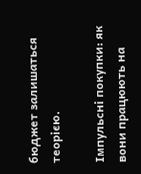бюджет залишаться теорією.

Імпульсні покупки: як вони працюють на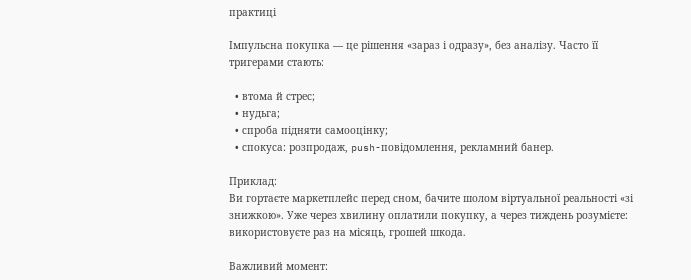практиці

Імпульсна покупка — це рішення «зараз і одразу», без аналізу. Часто її тригерами стають:

  • втома й стрес;
  • нудьга;
  • спроба підняти самооцінку;
  • спокуса: розпродаж, push-повідомлення, рекламний банер.

Приклад:
Ви гортаєте маркетплейс перед сном, бачите шолом віртуальної реальності «зі знижкою». Уже через хвилину оплатили покупку, а через тиждень розумієте: використовуєте раз на місяць, грошей шкода.

Важливий момент: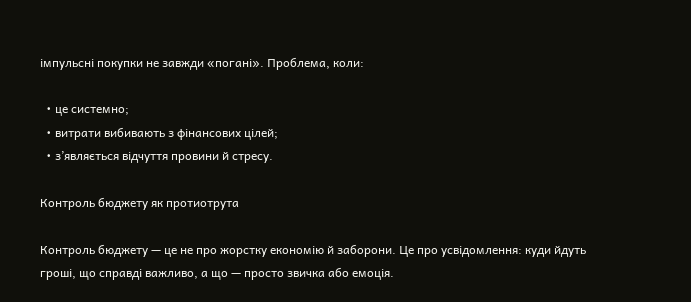імпульсні покупки не завжди «погані». Проблема, коли:

  • це системно;
  • витрати вибивають з фінансових цілей;
  • з’являється відчуття провини й стресу.

Контроль бюджету як протиотрута

Контроль бюджету — це не про жорстку економію й заборони. Це про усвідомлення: куди йдуть гроші, що справді важливо, а що — просто звичка або емоція.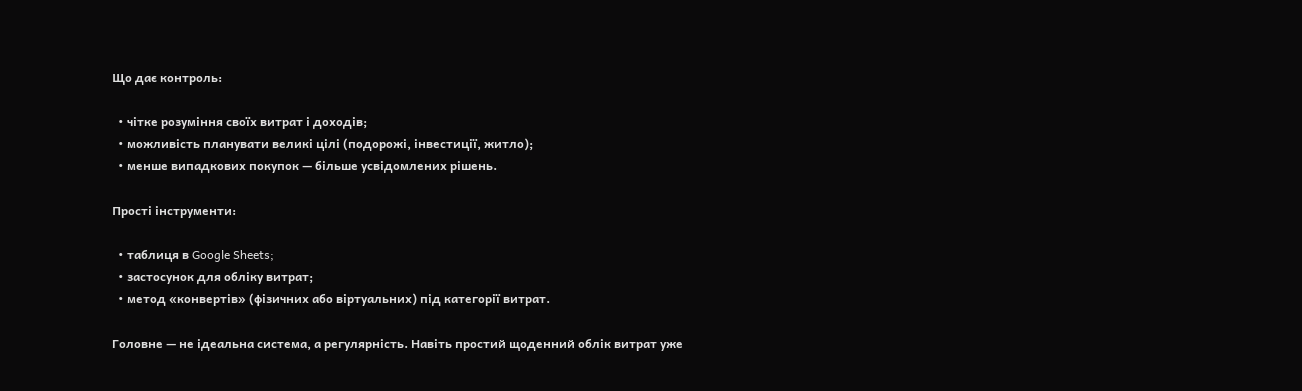Що дає контроль:

  • чітке розуміння своїх витрат і доходів;
  • можливість планувати великі цілі (подорожі, інвестиції, житло);
  • менше випадкових покупок — більше усвідомлених рішень.

Прості інструменти:

  • таблиця в Google Sheets;
  • застосунок для обліку витрат;
  • метод «конвертів» (фізичних або віртуальних) під категорії витрат.

Головне — не ідеальна система, а регулярність. Навіть простий щоденний облік витрат уже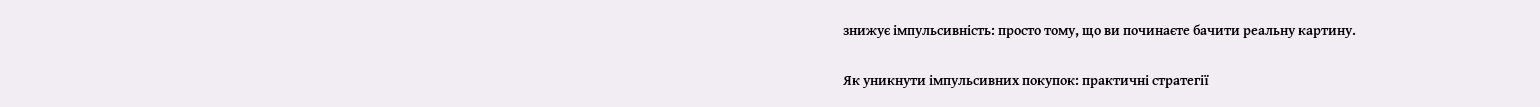знижує імпульсивність: просто тому, що ви починаєте бачити реальну картину.

Як уникнути імпульсивних покупок: практичні стратегії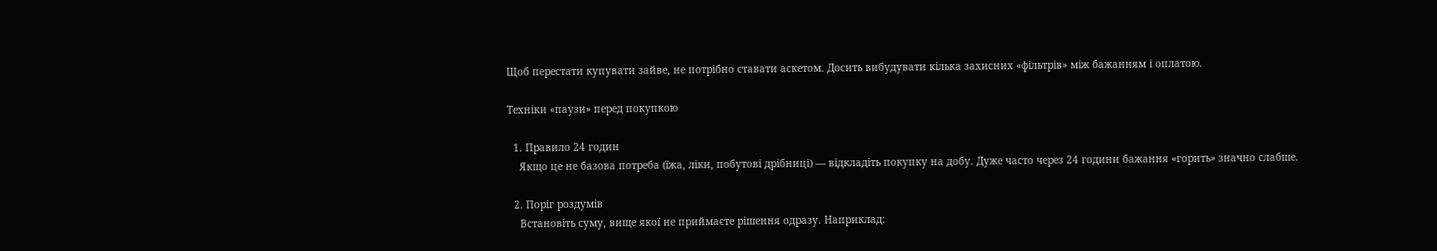Щоб перестати купувати зайве, не потрібно ставати аскетом. Досить вибудувати кілька захисних «фільтрів» між бажанням і оплатою.

Техніки «паузи» перед покупкою

  1. Правило 24 годин
    Якщо це не базова потреба (їжа, ліки, побутові дрібниці) — відкладіть покупку на добу. Дуже часто через 24 години бажання «горить» значно слабше.

  2. Поріг роздумів
    Встановіть суму, вище якої не приймаєте рішення одразу. Наприклад: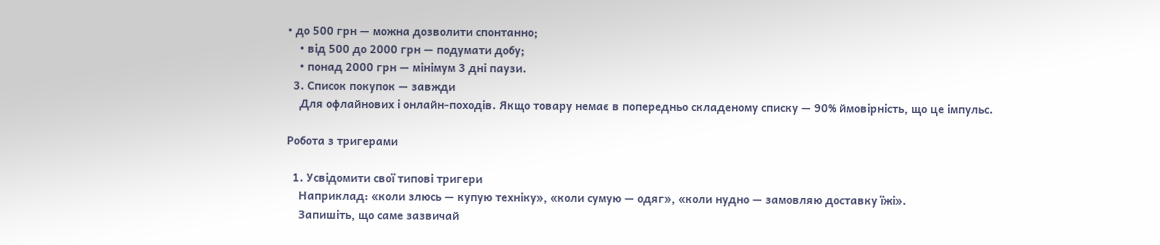• до 500 грн — можна дозволити спонтанно;
    • від 500 до 2000 грн — подумати добу;
    • понад 2000 грн — мінімум 3 дні паузи.
  3. Список покупок — завжди
    Для офлайнових і онлайн-походів. Якщо товару немає в попередньо складеному списку — 90% ймовірність, що це імпульс.

Робота з тригерами

  1. Усвідомити свої типові тригери
    Наприклад: «коли злюсь — купую техніку», «коли сумую — одяг», «коли нудно — замовляю доставку їжі».
    Запишіть, що саме зазвичай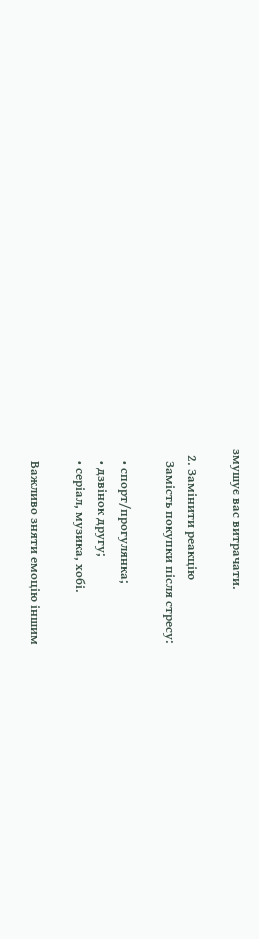змушує вас витрачати.

  2. Замінити реакцію
    Замість покупки після стресу:

    • спорт/прогулянка;
    • дзвінок другу;
    • серіал, музика, хобі.

    Важливо зняти емоцію іншим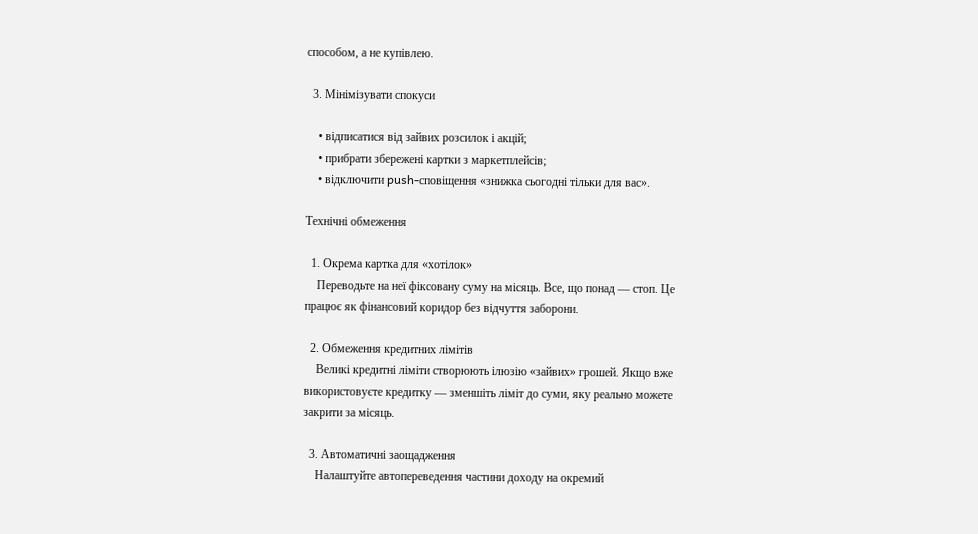способом, а не купівлею.

  3. Мінімізувати спокуси

    • відписатися від зайвих розсилок і акцій;
    • прибрати збережені картки з маркетплейсів;
    • відключити push-сповіщення «знижка сьогодні тільки для вас».

Технічні обмеження

  1. Окрема картка для «хотілок»
    Переводьте на неї фіксовану суму на місяць. Все, що понад — стоп. Це працює як фінансовий коридор без відчуття заборони.

  2. Обмеження кредитних лімітів
    Великі кредитні ліміти створюють ілюзію «зайвих» грошей. Якщо вже використовуєте кредитку — зменшіть ліміт до суми, яку реально можете закрити за місяць.

  3. Автоматичні заощадження
    Налаштуйте автопереведення частини доходу на окремий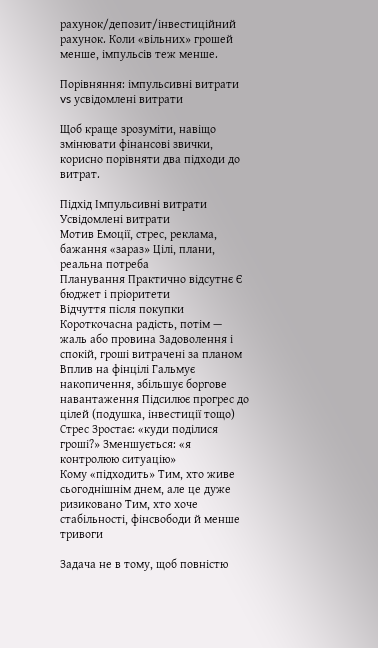рахунок/депозит/інвестиційний рахунок. Коли «вільних» грошей менше, імпульсів теж менше.

Порівняння: імпульсивні витрати vs усвідомлені витрати

Щоб краще зрозуміти, навіщо змінювати фінансові звички, корисно порівняти два підходи до витрат.

Підхід Імпульсивні витрати Усвідомлені витрати
Мотив Емоції, стрес, реклама, бажання «зараз» Цілі, плани, реальна потреба
Планування Практично відсутнє Є бюджет і пріоритети
Відчуття після покупки Короткочасна радість, потім — жаль або провина Задоволення і спокій, гроші витрачені за планом
Вплив на фінцілі Гальмує накопичення, збільшує боргове навантаження Підсилює прогрес до цілей (подушка, інвестиції тощо)
Стрес Зростає: «куди поділися гроші?» Зменшується: «я контролюю ситуацію»
Кому «підходить» Тим, хто живе сьогоднішнім днем, але це дуже ризиковано Тим, хто хоче стабільності, фінсвободи й менше тривоги

Задача не в тому, щоб повністю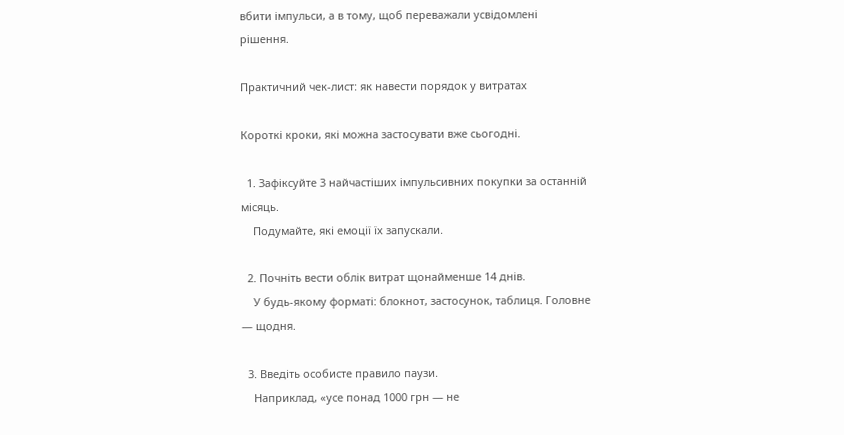вбити імпульси, а в тому, щоб переважали усвідомлені рішення.

Практичний чек-лист: як навести порядок у витратах

Короткі кроки, які можна застосувати вже сьогодні.

  1. Зафіксуйте 3 найчастіших імпульсивних покупки за останній місяць.
    Подумайте, які емоції їх запускали.

  2. Почніть вести облік витрат щонайменше 14 днів.
    У будь-якому форматі: блокнот, застосунок, таблиця. Головне — щодня.

  3. Введіть особисте правило паузи.
    Наприклад, «усе понад 1000 грн — не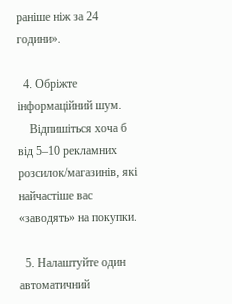раніше ніж за 24 години».

  4. Обріжте інформаційний шум.
    Відпишіться хоча б від 5–10 рекламних розсилок/магазинів, які найчастіше вас «заводять» на покупки.

  5. Налаштуйте один автоматичний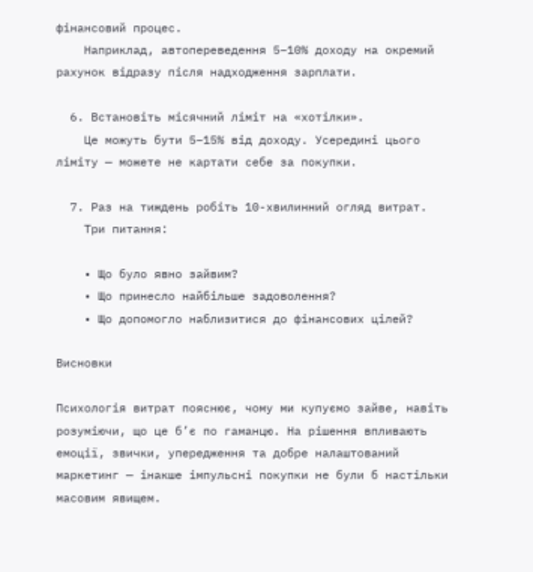фінансовий процес.
    Наприклад, автопереведення 5–10% доходу на окремий рахунок відразу після надходження зарплати.

  6. Встановіть місячний ліміт на «хотілки».
    Це можуть бути 5–15% від доходу. Усередині цього ліміту — можете не картати себе за покупки.

  7. Раз на тиждень робіть 10-хвилинний огляд витрат.
    Три питання:

    • Що було явно зайвим?
    • Що принесло найбільше задоволення?
    • Що допомогло наблизитися до фінансових цілей?

Висновки

Психологія витрат пояснює, чому ми купуємо зайве, навіть розуміючи, що це б’є по гаманцю. На рішення впливають емоції, звички, упередження та добре налаштований маркетинг — інакше імпульсні покупки не були б настільки масовим явищем.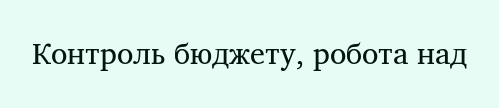Контроль бюджету, робота над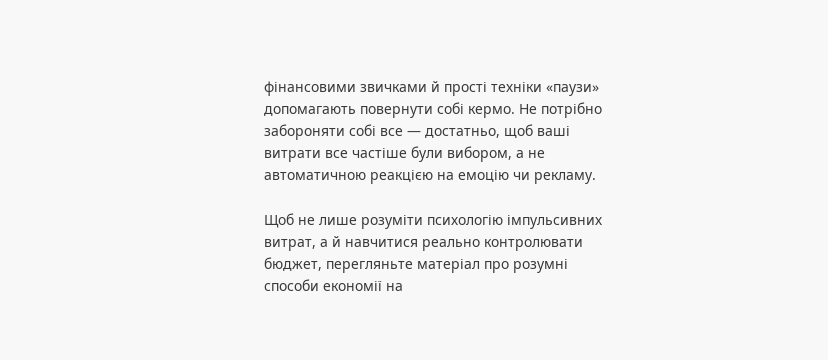фінансовими звичками й прості техніки «паузи» допомагають повернути собі кермо. Не потрібно забороняти собі все — достатньо, щоб ваші витрати все частіше були вибором, а не автоматичною реакцією на емоцію чи рекламу.

Щоб не лише розуміти психологію імпульсивних витрат, а й навчитися реально контролювати бюджет, перегляньте матеріал про розумні способи економії на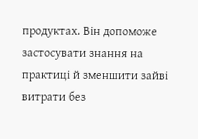продуктах. Він допоможе застосувати знання на практиці й зменшити зайві витрати без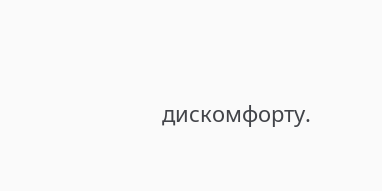дискомфорту.